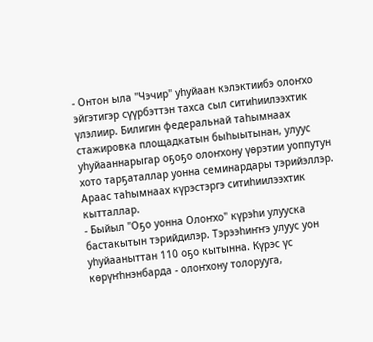- Онтон ыла "Чэчир" уһуйаан кэлэктиибэ олоҥхо эйгэтигэр сүүрбэттэн тахса сыл ситиһиилээхтик үлэлиир. Билигин федеральнай таһымнаах стажировка площадкатын быһыытынан, улуус уһуйааннарыгар оҕоҕо олоҥхону үөрэтии уоппутун хото тарҕаталлар уонна семинардары тэрийэллэр. Араас таһымнаах күрэстэргэ ситиһиилээхтик кытталлар.
- Быйыл "Оҕо уонна Олоҥхо" күрэһи улууска бастакытын тэрийдилэр. Тэрээһиҥҥэ улуус уон уһуйааныттан 110 оҕо кытынна. Күрэс үс көрүҥһнэнбарда - олоҥхону толорууга,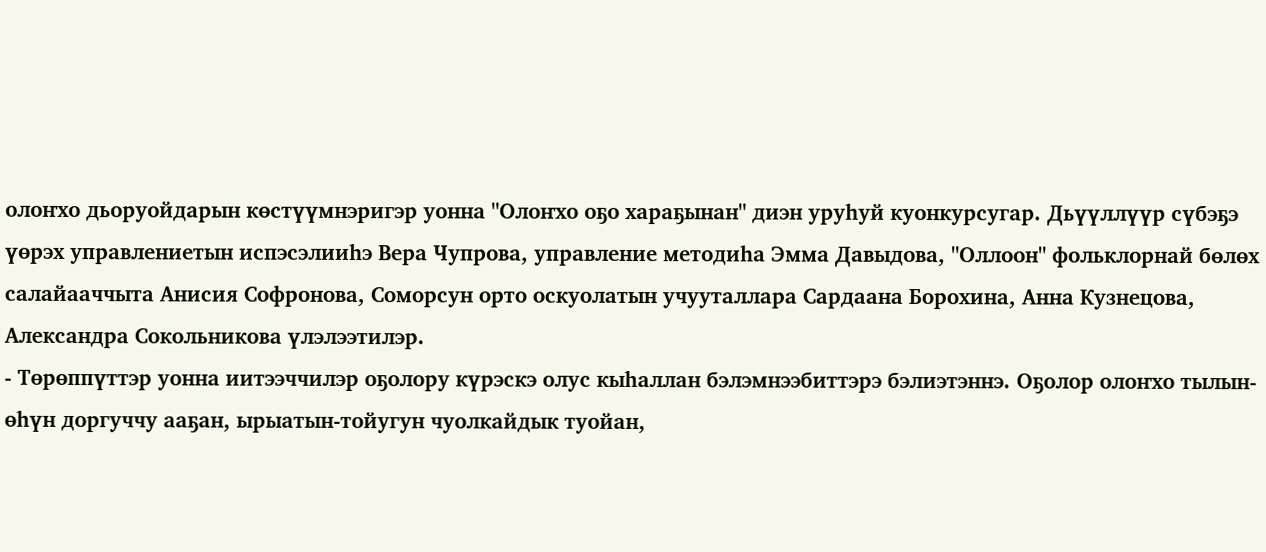олоҥхо дьоруойдарын көстүүмнэригэр уонна "Олоҥхо оҕо хараҕынан" диэн уруһуй куонкурсугар. Дьүүллүүр сүбэҕэ үөрэх управлениетын испэсэлииһэ Вера Чупрова, управление методиһа Эмма Давыдова, "Оллоон" фольклорнай бөлөх салайааччыта Анисия Софронова, Соморсун орто оскуолатын учууталлара Сардаана Борохина, Анна Кузнецова, Александра Сокольникова үлэлээтилэр.
- Төрөппүттэр уонна иитээччилэр оҕолору күрэскэ олус кыһаллан бэлэмнээбиттэрэ бэлиэтэннэ. Оҕолор олоҥхо тылын-өһүн доргуччу ааҕан, ырыатын-тойугун чуолкайдык туойан,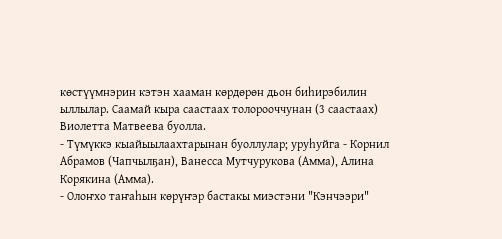көстүүмнэрин кэтэн хааман көрдөрөн дьон биһирэбилин ыллылар. Саамай кыра саастаах толорооччунан (3 саастаах) Виолетта Матвеева буолла.
- Түмүккэ кыайыылаахтарынан буоллулар; уруһуйга - Корнил Абрамов (Чапчылҕан), Ванесса Мутчурукова (Амма), Алина Корякина (Амма).
- Олоҥхо таҥаһын көрүҥэр бастакы миэстэни "Кэнчээри"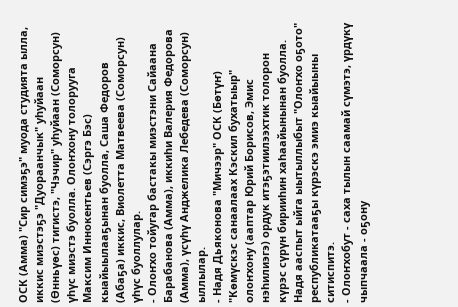ОСК (Амма) "Сир симэҕэ" муода студията ылла, иккис миэстэҕэ "Дуораанчык" уһуйаан (Өнньүөс) тигистэ, "Чэчир" уһуйаан (Соморсун) үһүс миэстэ буолла. Олоҥхону толорууга Максим Иннокентьев (Сэргэ Бэс) кыайыылааҕынан буолла, Саша Федоров (Абаҕа) иккис, Виолетта Матвеева (Соморсун) үһүс буоллулар.
- Олоҥхо тойугар бастакы миэстэни Сайаана Барабанова (Амма), иккиһи Валерия Федорова (Амма), үсүһү Анджелика Лебедева (Соморсун) ыллылар.
- Надя Дьяконова "Мичээр" ОСК (Бөтүҥ) "Көмүскэс санаалаах Кэскил бухатыыр" олоҥхону (ааптар Юрий Борисов, Эмис нэһилиэгэ) ордук итэҕэтиилээхтик толорон күрэс сүрүн бирииһин хаһаайынынан буолла. Надя ааспыт ыйга ыытыллыбыт "Олоҥхо оҕото" республикатааҕы күрэскэ эмиэ кыайыыны ситиспитэ.
- Олоҥхобут - саха тылын саамай сүмэтэ, үрдүкү чыпчаала - оҕону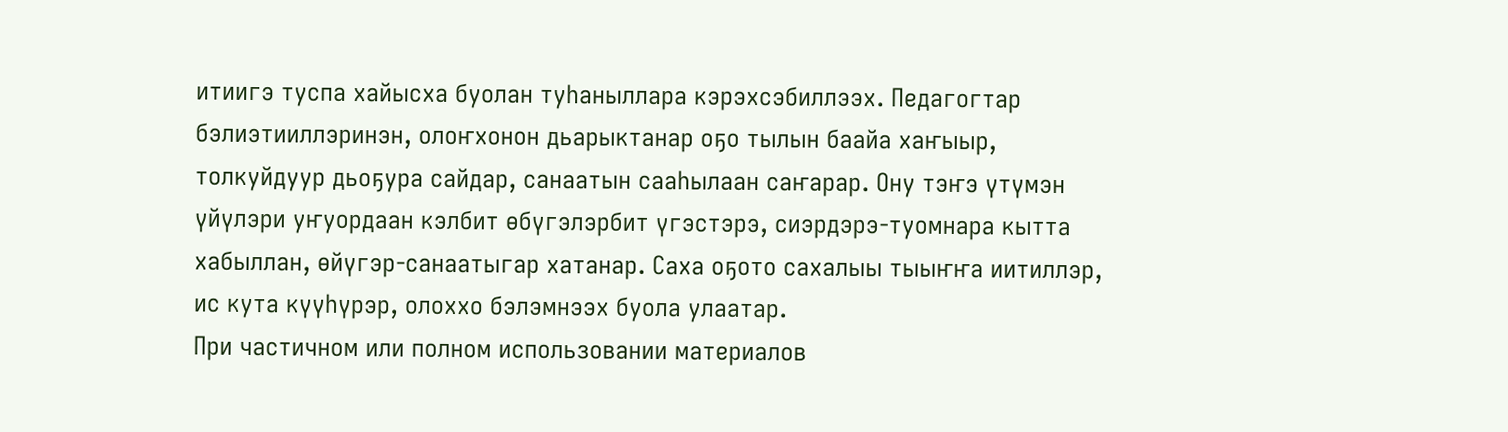итиигэ туспа хайысха буолан туһаныллара кэрэхсэбиллээх. Педагогтар бэлиэтииллэринэн, олоҥхонон дьарыктанар оҕо тылын баайа хаҥыыр, толкуйдуур дьоҕура сайдар, санаатын сааһылаан саҥарар. Ону тэҥэ үтүмэн үйүлэри уҥуордаан кэлбит өбүгэлэрбит үгэстэрэ, сиэрдэрэ-туомнара кытта хабыллан, өйүгэр-санаатыгар хатанар. Саха оҕото сахалыы тыыҥҥа иитиллэр, ис кута күүһүрэр, олоххо бэлэмнээх буола улаатар.
При частичном или полном использовании материалов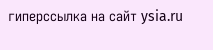гиперссылка на сайт ysia.ru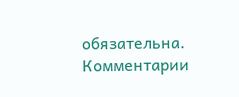обязательна.
Комментарии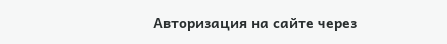Авторизация на сайте через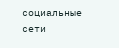социальные сети